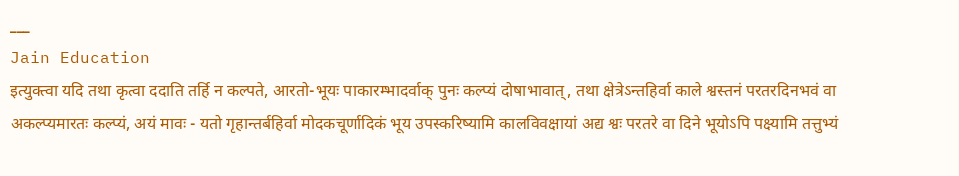___
Jain Education
इत्युक्त्वा यदि तथा कृत्वा ददाति तर्हि न कल्पते, आरतो-भूयः पाकारम्भादर्वाक् पुनः कल्प्यं दोषाभावात्, तथा क्षेत्रेऽन्तहिर्वा काले श्वस्तनं परतरदिनभवं वा अकल्प्यमारतः कल्प्यं, अयं मावः - यतो गृहान्तर्बहिर्वा मोदकचूर्णादिकं भूय उपस्करिष्यामि कालविवक्षायां अद्य श्वः परतरे वा दिने भूयोऽपि पक्ष्यामि तत्तुभ्यं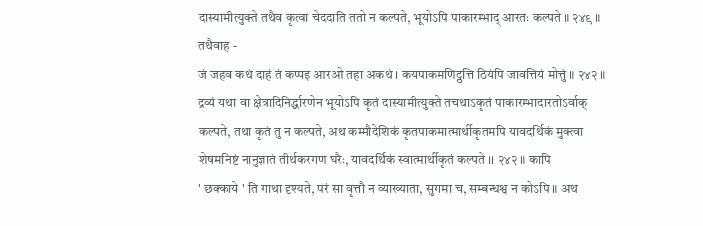दास्यामीत्युक्ते तथैव कृत्वा चेददाति ततो न कल्पते, भूयोऽपि पाकारम्भाद् आरतः कल्पते ॥ २४९ ॥ तथैवाह -
जं जहव कथं दाहं तं कप्पइ आरओ तहा अकथं । कयपाकमणिट्ठत्ति ठियंपि जावत्तियं मोत्तुं ॥ २४२ ॥
द्रव्यं यथा वा क्षेत्रादिनिर्द्धारणेन भूयोऽपि कृतं दास्यामीत्युक्ते तचथाऽकृतं पाकारम्भादारतोऽर्वाक् कल्पते, तथा कृतं तु न कल्पते, अथ कम्मौदेशिकं कृतपाकमात्मार्थीकृतमपि यावदर्थिकं मुक्त्वा शेषमनिष्टं नानुज्ञातं तीर्थकरगण घरैः, यावदर्थिकं स्वात्मार्थीकृतं कल्पते ।। २४२ ॥ कापि
' छक्काये ' ति गाथा दृश्यते, परं सा वृत्तौ न व्याख्याता, सुगमा च, सम्बन्धश्व न कोऽपि ॥ अथ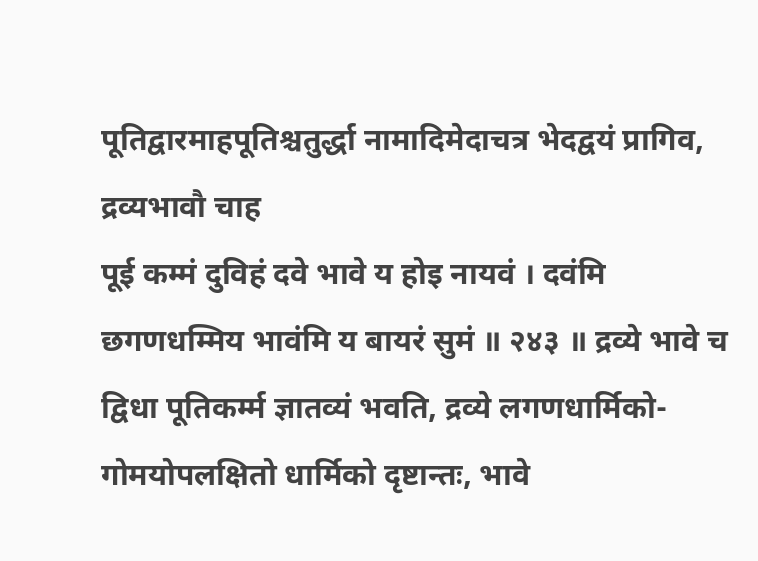पूतिद्वारमाहपूतिश्चतुर्द्धा नामादिमेदाचत्र भेदद्वयं प्रागिव, द्रव्यभावौ चाह
पूई कम्मं दुविहं दवे भावे य होइ नायवं । दवंमि छगणधम्मिय भावंमि य बायरं सुमं ॥ २४३ ॥ द्रव्ये भावे च द्विधा पूतिकर्म्म ज्ञातव्यं भवति, द्रव्ये लगणधार्मिको- गोमयोपलक्षितो धार्मिको दृष्टान्तः, भावे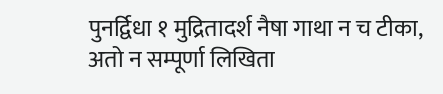पुनर्द्विधा १ मुद्रितादर्श नैषा गाथा न च टीका, अतो न सम्पूर्णा लिखिता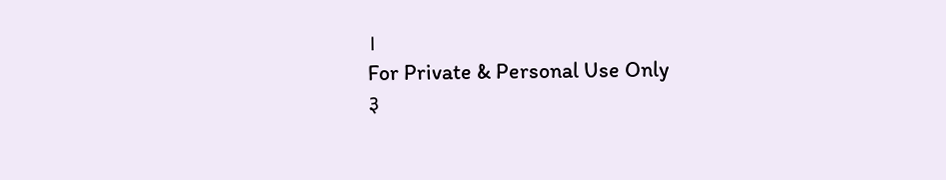।
For Private & Personal Use Only
३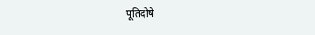पूतिदोषे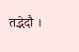तद्भेदौ ।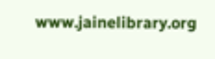www.jainelibrary.org